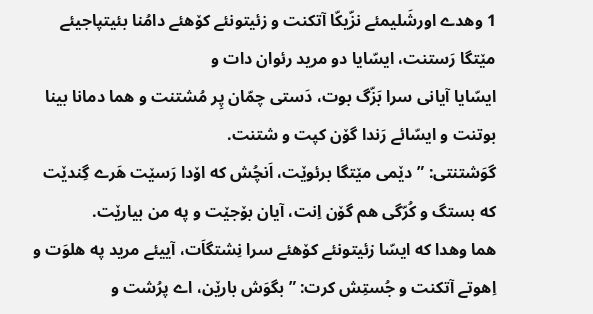1 وهدے اورشَلیمئے نزّیکّا آتکنت و زئیتونئے کۆهئے دامُنا بئیتپاجیئے مێتگا رَستنت، ایسّایا دو مرید رئوان دات و
ایسّایا آیانی سرا بَزّگ بوت، دَستی چمّان پِر مُشتنت و هما دمانا بینا بوتنت و ایسّائے رَندا گۆن کپت و شتنت.
گوَشتنتی: ”دێمی مێتگا برئوێت، اَنچُش که اۆدا رَسێت هَرے گِندێت که بستگ و کُرّگی هم گۆن اِنت، آیان بۆجێت و په من بیارێت.
هما وهدا که ایسّا زئیتونئے کۆهئے سرا نِشتگاَت، آییئے مرید په هلوَت و اِهوتے آتکنت و جُستِش کرت: ”بگوَش بارێن، اے پرُشت و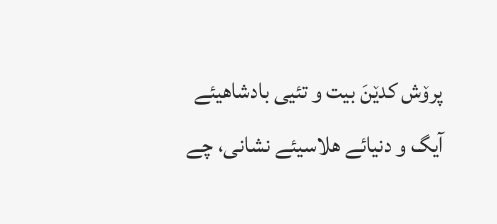پرۆش کدێنَ بیت و تئیی بادشاهیئے آیگ و دنیائے هلاسیئے نشانی، چے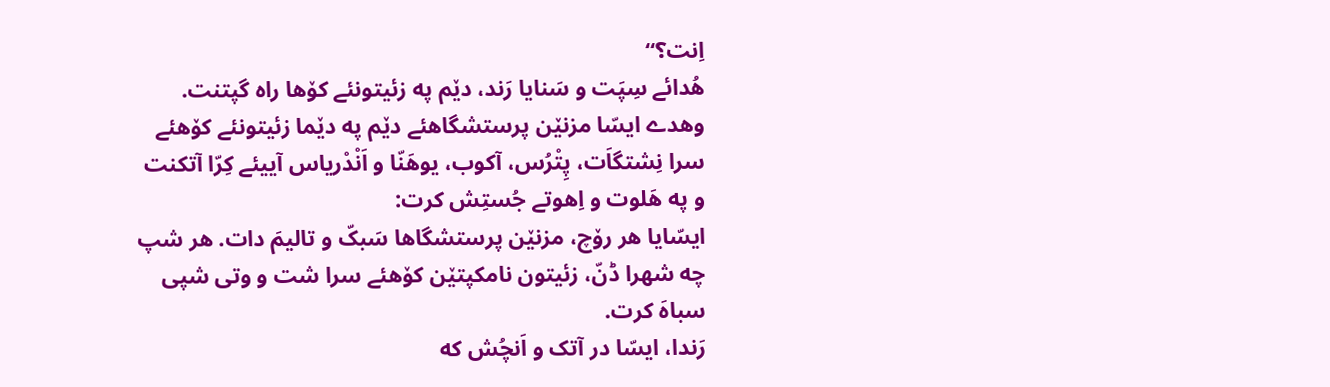اِنت؟“
هُدائے سِپَت و سَنایا رَند، دێم په زئیتونئے کۆها راه گپتنت.
وهدے ایسّا مزنێن پرستشگاهئے دێم په دێما زئیتونئے کۆهئے سرا نِشتگاَت، پِتْرُس، آکوب، یوهَنّا و اَنْدْریاس آییئے کِرّا آتکنت و په هَلوت و اِهوتے جُستِش کرت:
ایسّایا هر رۆچ، مزنێن پرستشگاها سَبکّ و تالیمَ دات. هر شپ چه شهرا ڈنّ، زئیتون نامکپتێن کۆهئے سرا شت و وتی شپی سباهَ کرت.
رَندا، ایسّا در آتک و اَنچُش که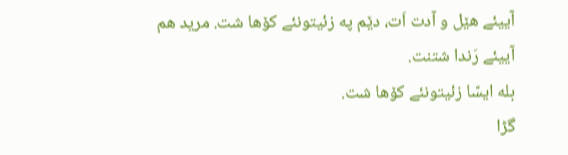آییئے هێل و آدت اَت، دێم په زئیتونئے کۆها شت. مرید هم آییئے رَندا شتنت.
بله ایسّا زئیتونئے کۆها شت.
گڑا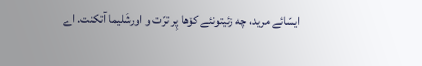ایسّائے مرید، چه زئیتونئے کۆها پِر ترّت و اورشَلیما آتکنت. اے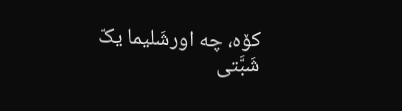کۆه، چه اورشَلیما یکّ شَبَّتی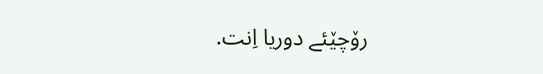رۆچێئے دوریا اِنت.